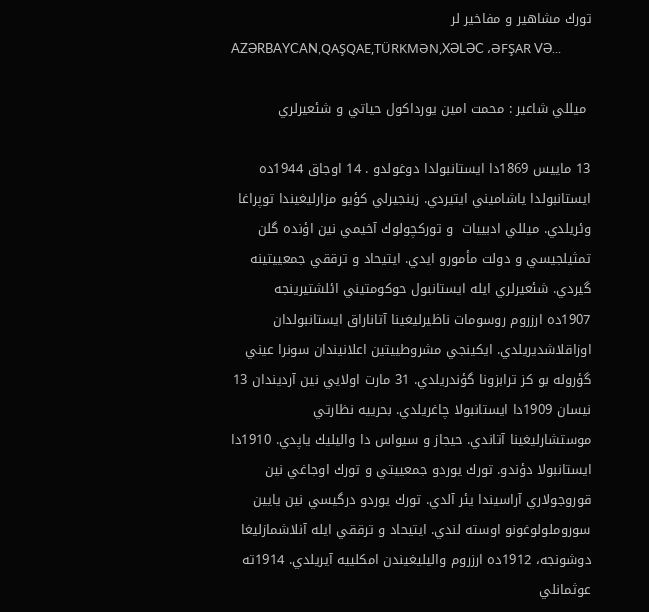تورك مشاهير و مفاخير لر
AZƏRBAYCAN,QAŞQAE,TÜRKMƏN,XƏLƏC ،ƏFŞAR VƏ...

 ميللي شاعير : محمت امين يورداكول حياتي و شئعيرلري

13 ماييس 1869دا ايستانبولدا دوغولدو . 14 اوجاق 1944ده  ايستانبولدا ياشاميني ايتيردي. زينجيرلي كؤيو مزارليغيندا توپراغا وئريلدي. ميللي ادبييات  و توركچولوك آخيمي نين اؤنده گلن تمثيلجيسي و دولت مأمورو ايدي. ايتيحاد و ترققي جمعييتينه گيردي. شئعيرلري ايله ايستانبول حوكومتيني ائلشتيرينجه 1907ده ارزروم روسومات ناظيرليغينا آتاناراق ايستانبولدان اوزاقلاشديريلدي. ايكينجي مشروطييتين اعلانيندان سونرا عيني گؤروله بو كز ترابزونا گؤندريلدي. 31 مارت اولايي نين آرديندان 13 نيسان 1909دا ايستانبولا چاغريلدي. بحرييه نظارتي موستشارليغينا آتاندي. حيجاز و سيواس دا واليليك ياپدي. 1910دا ايستانبولا دؤندو. تورك يوردو جمعييتي و تورك اوجاغي نين قوروجولاري آراسيندا يئر آلدي. تورك يوردو درگيسي نين يايين سوروملولوغونو اوسته لندي. ايتيحاد و ترققي ايله آنلاشمازليغا دوشونجه، 1912ده ارزروم واليليغيندن امكلييه آيريلدي. 1914ته عوثمانلي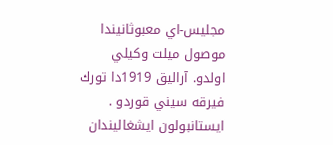مجليس-اي معبوثانيندا موصول ميلت وكيلي اولدو. آراليق 1919دا تورك فيرقه سيني قوردو . ايستانبولون ايشغاليندان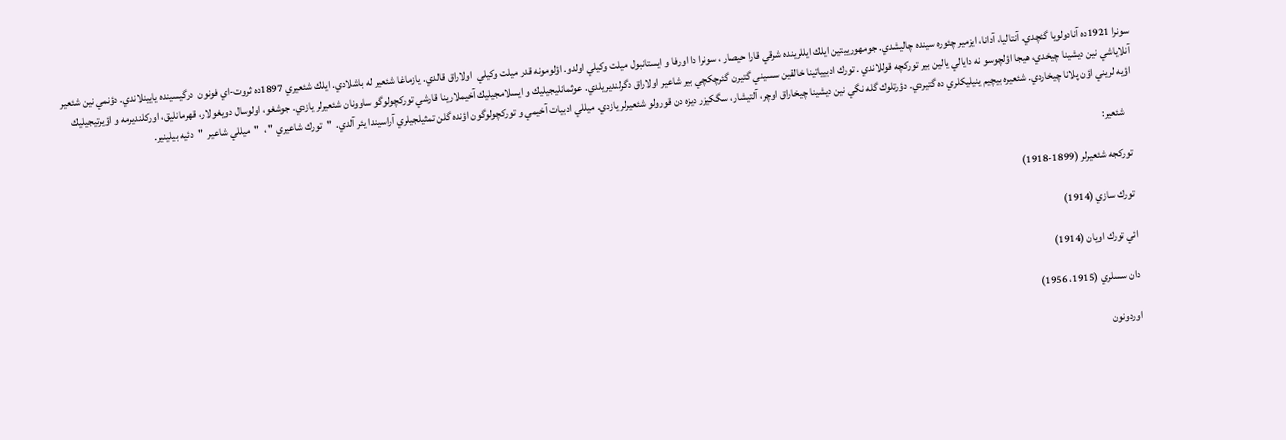سونرا 1921ده آنادولويا گئچدي. آنتاليا، آدانا، ايزمير چئوره سينده چاليشدي. جومهورييتين ايلك ايللرينده شرقي قارا حيصار ، سونرا دا اورفا و ايستانبول ميلت وكيلي اولدو. اؤلومونه قدر ميلت وكيلي  اولاراق قالدي. يازماغا شئعير له باشلادي. ايلك شئعيري 1897ده ثروت-اي فونون  درگيسينده يايينلاندي. دؤنمي نين شئعير آنلاياشي نين ديشينا چيخدي، هيجا اؤلچوسو نه دايالي يالين بير توركچه قوللاندي . تورك ادبيياتينا خالقين سسيني گتيرن گئرچكچي بير شاعير اولاراق دگرلنديريلدي. عوثمانليجيليك و ايسلامجيليك آخيملارينا قارشي توركچولوگو ساوونان شئعيرلر يازدي. جوشغو، اولوسال دويغولار، قهرمانليق، اوركلنديرمه و اؤيرتيجيليك اؤيه لريني اؤن پلانا چيخاردي. شئعيره بيچيم ينيليكلري ده گتيردي. دؤرتلوك گله نگي نين ديشينا چيخاراق اوچر، آلتيشار، سگكيزر ديزه دن قورولو شئعيرلر يازدي. ميللي ادبيات آخيمي و توركچولوگون اؤنده گلن تمثيلجيلري آراسيندا يئر آلدي.  "  تورك شاعيري " ،  "  ميللي شاعير  "  دئيه بيلينير.

    شئعير:

  توركجه شئعيرلر (1899-1918)

  تورك سازي (1914)

  ائي تورك اويان (1914)

  دان سسلري (1915، 1956)

  اوردونون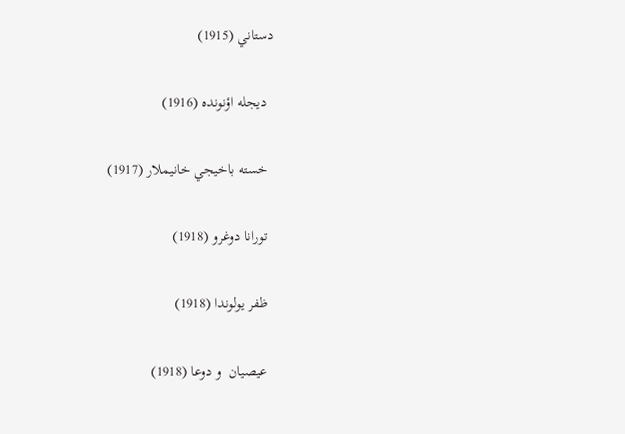دستاني (1915)

  ديجله اؤنونده (1916)

  خسته باخيجي خانيملار (1917)

  تورانا دوغرو (1918)

  ظفر يولوندا (1918)

  عيصيان  و دوعا (1918)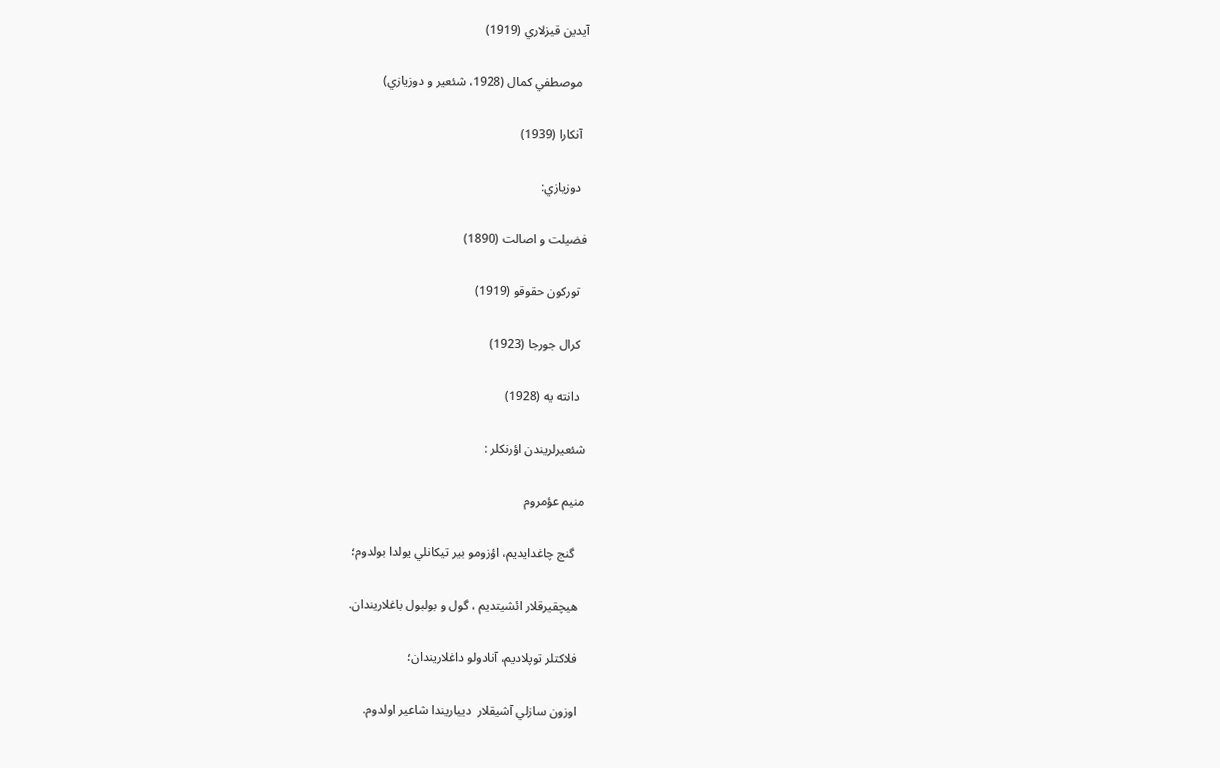آيدين قيزلاري (1919)

  موصطفي كمال (1928، شئعير و دوزيازي)

  آنكارا (1939)

  دوزيازي:

فضيلت و اصالت (1890)

  توركون حقوقو (1919)

  كرال جورجا (1923)

  دانته يه (1928)

شئعيرلريندن اؤرنكلر :

منيم عؤمروم

   گنج چاغدايديم، اؤزومو بير تيكانلي يولدا بولدوم؛

  هيچقيرقلار ائشيتديم ، گول و بولبول باغلاريندان.

  فلاكتلر توپلاديم، آنادولو داغلاريندان؛

  اوزون سازلي آشيقلار  ديياريندا شاعير اولدوم.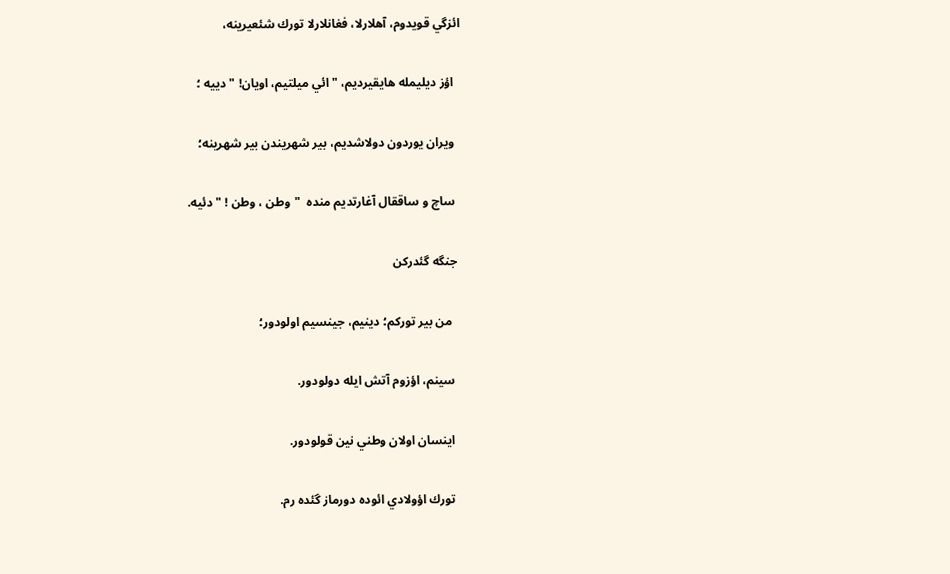ائزگي قويدوم، آهلارلا، فغانلارلا تورك شئعيرينه،

  اؤز ديليمله هايقيرديم، " ائي ميلتيم، اويان! " دييه ؛

  ويران يوردون دولاشديم، بير شهريندن بير شهرينه؛

  ساچ و ساققال آغارتديم منده  "وطن ، وطن ! " دئيه.

 جنگه گئدركن

   من بير توركم؛ دينيم، جينسيم اولودور؛

  سينم، اؤزوم آتش ايله دولودور.

  اينسان اولان وطني نين قولودور.

  تورك اؤولادي ائوده دورماز گئده رم.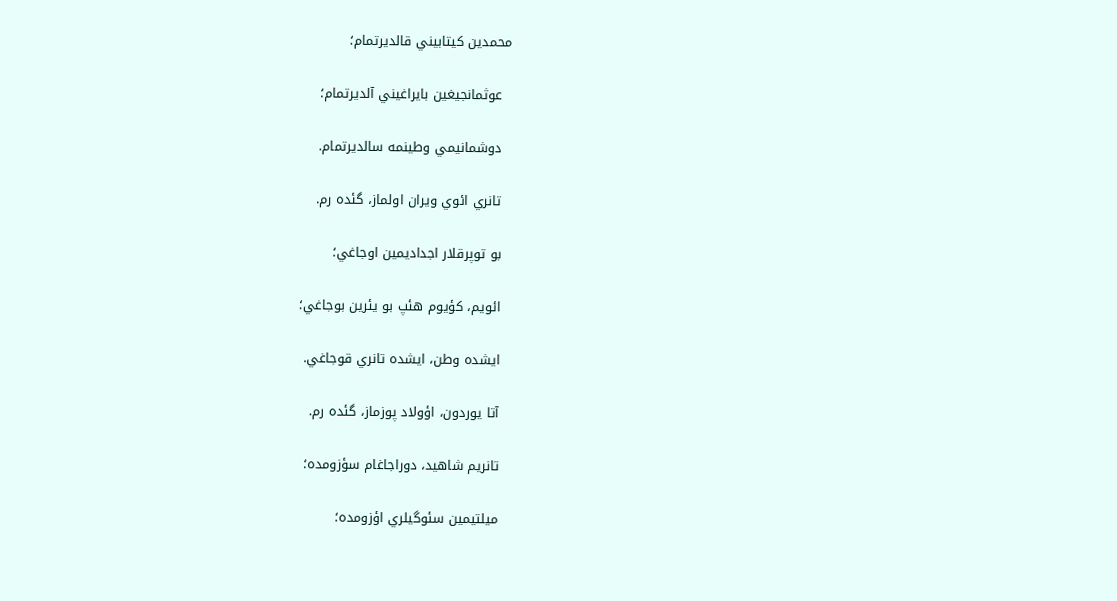محمدين كيتابيني قالديرتمام؛

  عوثمانجيغين بايراغيني آلديرتمام؛

  دوشمانيمي وطينمه سالديرتمام.

  تانري ائوي ويران اولماز، گئده رم.

  بو توپرقلار اجداديمين اوجاغي؛

  ائويم، كؤيوم هئپ بو يئرين بوجاغي؛

  ايشده وطن، ايشده تانري قوجاغي.

  آتا يوردون، اؤولاد پوزماز، گئده رم.

  تانريم شاهيد، دوراجاغام سؤزومده؛

  ميلتيمين سئوگيلري اؤزومده؛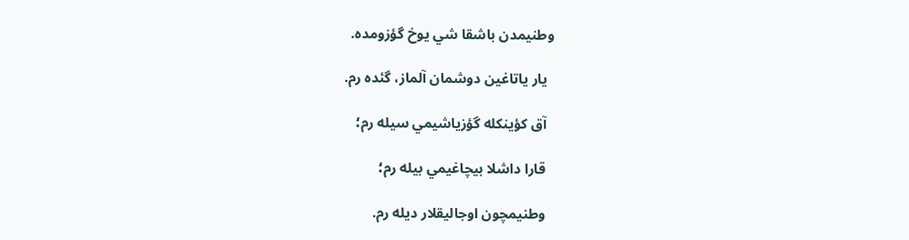وطنيمدن باشقا شي يوخ گؤزومده.

  يار ياتاغين دوشمان آلماز، گئده رم.

  آق كؤينكله گؤزياشيمي سيله رم؛

  قارا داشلا بيچاغيمي بيله رم؛

  وطنيمچون اوجاليقلار ديله رم.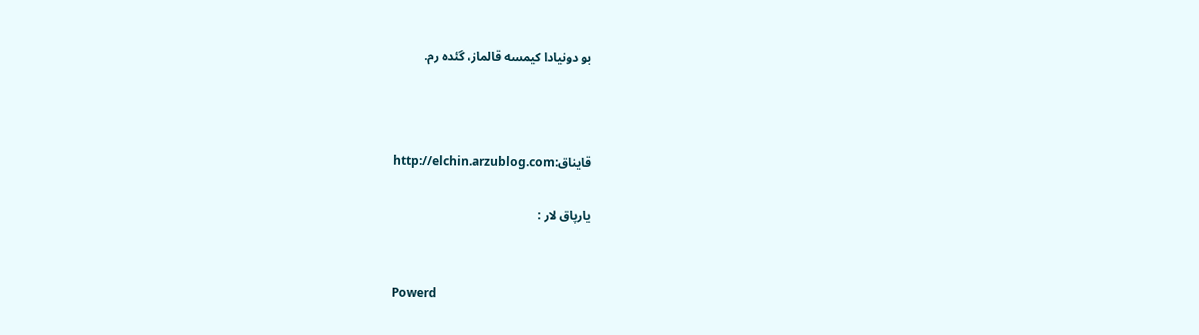بو دونيادا كيمسه قالماز، گئده رم.



قايناق:http://elchin.arzublog.com

یارپاق لار :


Powerd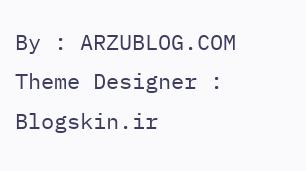By : ARZUBLOG.COM Theme Designer : Blogskin.ir